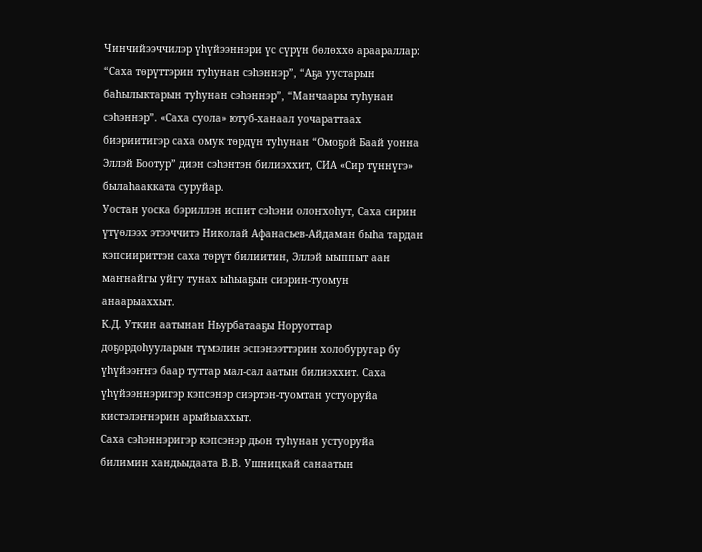Чинчийээччилэр үһүйээннэри үс сүрүн бөлөххө араараллар: “Саха төрүттэрин туһунан сэһэннэр”, “Аҕа уустарын баһылыктарын туһунан сэһэннэр”, “Манчаары туһунан сэһэннэр”. «Саха суола» ютуб-ханаал уочараттаах биэриитигэр саха омук төрдүн туһунан “Омоҕой Баай уонна Эллэй Боотур” диэн сэһэнтэн билиэххит, СИА «Сир түннүгэ» былаһаакката суруйар.
Уостан уоска бэриллэн испит сэһэни олоҥхоһут, Саха сирин үтүөлээх этээччитэ Николай Афанасьев-Айдаман быһа тардан кэпсиириттэн саха төрүт билиитин, Эллэй ыыппыт аан маҥнайгы уйгу тунах ыһыаҕын сиэрин-туомун анаарыаххыт.
К.Д. Уткин аатынан Ньурбатааҕы Норуоттар доҕордоһууларын түмэлин эспэнээттэрин холобуругар бу үһүйээҥҥэ баар туттар мал-сал аатын билиэххит. Саха үһүйээннэригэр кэпсэнэр сиэртэн-туомтан устуоруйа кистэлэҥнэрин арыйыаххыт.
Саха сэһэннэригэр кэпсэнэр дьон туһунан устуоруйа билимин хандьыдаата В.В. Ушницкай санаатын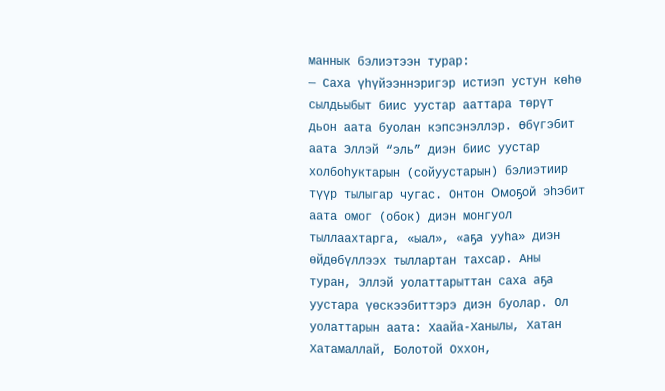маннык бэлиэтээн турар:
— Саха үһүйээннэригэр истиэп устун көһө сылдьыбыт биис уустар ааттара төрүт дьон аата буолан кэпсэнэллэр. Өбүгэбит аата Эллэй “эль” диэн биис уустар холбоһуктарын (сойуустарын) бэлиэтиир түүр тылыгар чугас. Онтон Омоҕой эһэбит аата омог (обок) диэн монгуол тыллаахтарга, «ыал», «аҕа ууһа» диэн өйдөбүллээх тыллартан тахсар. Аны туран, Эллэй уолаттарыттан саха аҕа уустара үөскээбиттэрэ диэн буолар. Ол уолаттарын аата: Хаайа-Ханылы, Хатан Хатамаллай, Болотой Оххон,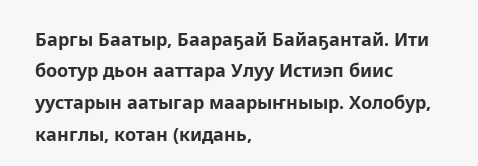Баргы Баатыр, Баараҕай Байаҕантай. Ити боотур дьон ааттара Улуу Истиэп биис уустарын аатыгар маарыҥныыр. Холобур, канглы, котан (кидань,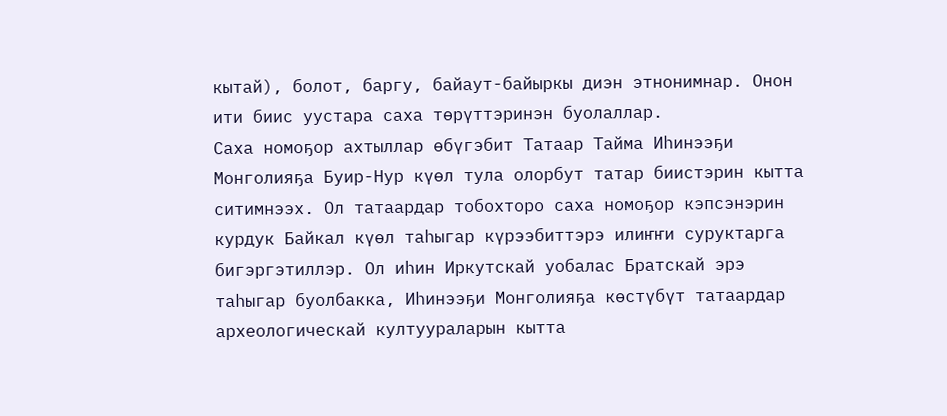кытай), болот, баргу, байаут-байыркы диэн этнонимнар. Онон ити биис уустара саха төрүттэринэн буолаллар.
Саха номоҕор ахтыллар өбүгэбит Татаар Тайма Иһинээҕи Монголияҕа Буир-Нур күөл тула олорбут татар биистэрин кытта ситимнээх. Ол татаардар тобохторо саха номоҕор кэпсэнэрин курдук Байкал күөл таһыгар күрээбиттэрэ илиҥҥи суруктарга бигэргэтиллэр. Ол иһин Иркутскай уобалас Братскай эрэ таһыгар буолбакка, Иһинээҕи Монголияҕа көстүбүт татаардар археологическай култуураларын кытта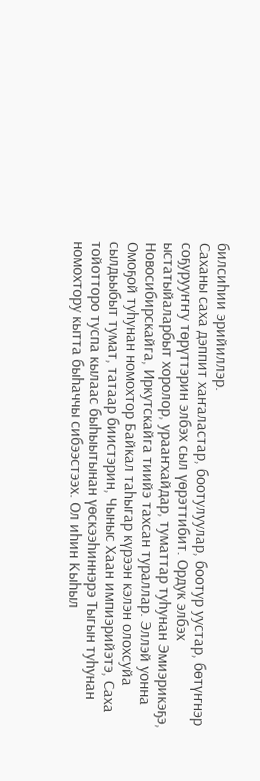билсиһии эрийиллэр.
Саханы саха дэппит хаҥаластар, боотулуулар, боотур уустар, бөтүҥнэр соҕурууҥҥу төрүттэрин элбэх сыл үөрэттибит. Ордук элбэх ыстатыйаларбыт хоролор, урааҥхайдар, туматтар туһунан Эмиэрикэҕэ, Новосибирскайга, Иркутскайга тиийэ тахсан тураллар. Эллэй уонна Омоҕой туһунан номохтор Байкал таһыгар күрээн кэлэн олохсуйа сылдьыбыт тумат, татаар биистэрин, Чыныс Хаан импиэрийэтэ, Саха тойотторо туспа кылаас быһыытынан үөскээһиннэрэ Тыгын туһунан номохтору кытта быһаччы сибээстээх. Ол иһин Кыһыл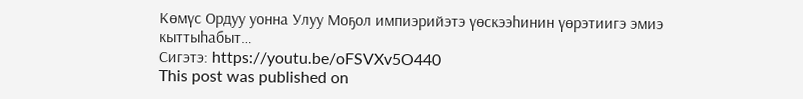Көмүс Ордуу уонна Улуу Моҕол импиэрийэтэ үөскээһинин үөрэтиигэ эмиэ кыттыһабыт…
Сигэтэ: https://youtu.be/oFSVXv5O440
This post was published on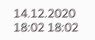14.12.2020 18:02 18:02